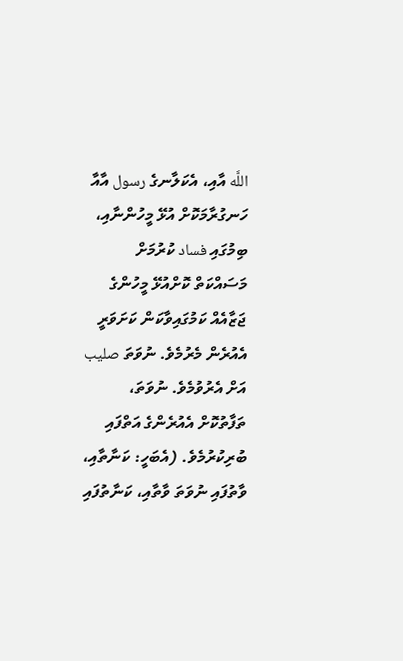اللَّه އާއި، އެކަލާނގެ رسول އާއާ ހަނގުރާމަކޮށް އުޅޭ މީހުންނާއި، ބިމުގައި فساد ކުރުމަށް މަސައްކަތް ކޮށްއުޅޭ މީހުންގެ ޖަޒާއެއް ކަމުގައިވާކަން ކަށަވަރީ އެއުރެން މެރުމެވެ. ނުވަތަ صليب އަށް އެރުވުމެވެ. ނުވަތަ، ތަފާތުކޮށް އެއުރެންގެ އަތްފައި ބުރިކުރުމެވެ. (އެބަހީ: ކަނާތާއި، ވާތުފައި ނުވަތަ ވާތާއި، ކަނާތުފައި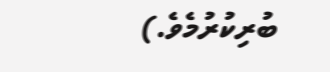ބުރިކުރުމެވެ.)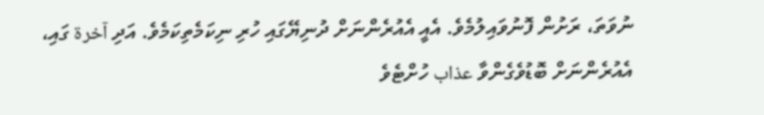ނުވަތަ، ރަށުން ފޮނުވައިލުމެވެ. އެއީ އެއުރެންނަށް ދުނިޔޭގައި ހުރި ނިކަމެތިކަމެވެ. އަދި آخرة ގައި، އެއުރެންނަށް ބޮޑުވެގެންވާ عذاب ހުށްޓެވެ